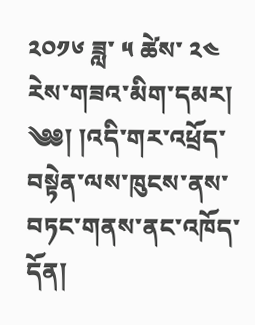༢༠༡༦ ཟླ་ ༥ ཚེས་ ༢༤ རེས་གཟའ་མིག་དམར།
༄༅། །འདི་གར་འཕྲོད་བསྟེན་ལས་ཁུངས་ནས་བཏང་གནས་ནང་འཁོད་དོན།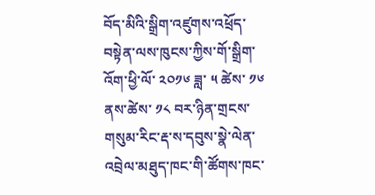བོད་མིའི་སྒྲིག་འཛུགས་འཕྲོད་བསྟེན་ལས་ཁུངས་ཀྱིས་གོ་སྒྲིག་འོག་ཕྱི་ལོ་ ༢༠༡༦ ཟླ་ ༥ ཚེས་ ༡༦ ནས་ཚེས་ ༡༨ བར་ཉིན་གྲངས་གསུམ་རིང་རྡ་ས་དབུས་སྣེ་ལེན་འབྲེལ་མཐུད་ཁང་གི་ཚོགས་ཁང་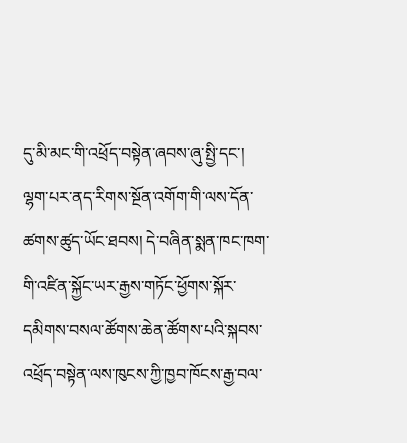དུ་མི་མང་གི་འཕྲོད་བསྟེན་ཞབས་ཞུ་སྤྱི་དང་། ལྷག་པར་ནད་རིགས་སྔོན་འགོག་གི་ལས་དོན་ཚགས་ཚུད་ཡོང་ཐབས། དེ་བཞིན་སྨན་ཁང་ཁག་གི་འཛིན་སྐྱོང་ཡར་རྒྱས་གཏོང་ཕྱོགས་སྐོར་དམིགས་བསལ་ཚོགས་ཆེན་ཚོགས་པའི་སྐབས་འཕྲོད་བསྟེན་ལས་ཁུངས་ཀྱི་ཁྱབ་ཁོངས་རྒྱ་བལ་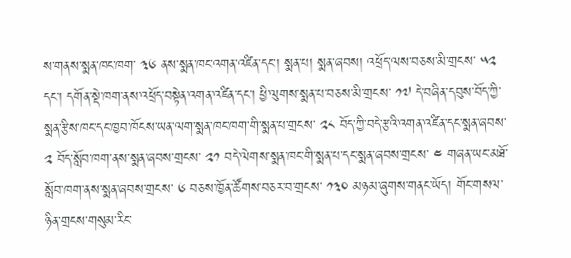ས་གནས་སྨན་ཁང་ཁག་ ༣༦ ནས་སྨན་ཁང་འགན་འཛིན་དང་། སྨན་པ། སྨན་ཞབས། འཕྲོད་ལས་བཅས་མི་གྲངས་ ༥༢ དང་། དགོན་སྡེ་ཁག་ནས་འཕྲོད་བསྟེན་འགན་འཛིན་དང་། ཕྱི་ལུགས་སྨན་པ་བཅས་མི་གྲངས་ ༡༧ དེ་བཞིན་དབུས་བོད་ཀྱི་སྨན་རྩིས་ཁང་དང་ཁྱབ་ཁོངས་ཡན་ལག་སྨན་ཁང་ཁག་གི་སྨན་པ་གྲངས་ ༢༨ བོད་ཀྱི་བདེ་རྩའི་འགན་འཛིན་དང་སྨན་ཞབས་ ༢ བོད་སློབ་ཁག་ནས་སྨན་ཞབས་གྲངས་ ༢༡ བདེ་ལེགས་སྨན་ཁང་གི་སྨན་པ་དང་སྨན་ཞབས་གྲངས་ ༤ གཞན་ཡང་མཐོ་སློབ་ཁག་ནས་སྨན་ཞབས་གྲངས་ ༦ བཅས་ཁྱོན་ཚོགས་བཅར་བ་གྲངས་ ༡༣༠ མཉམ་ཞུགས་གནང་ཡོད། གོང་གསལ་ཉིན་གྲངས་གསུམ་རིང་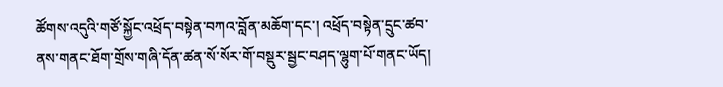ཚོགས་འདུའི་གཙོ་སྐྱོང་འཕྲོད་བསྟེན་བཀའ་བློན་མཆོག་དང་། འཕྲོད་བསྟེན་དྲུང་ཚབ་ནས་གནང་ཐོག་གྲོས་གཞི་དོན་ཚན་སོ་སོར་གོ་བསྡུར་སྦྱང་བཤད་ལྷུག་པོ་གནང་ཡོད།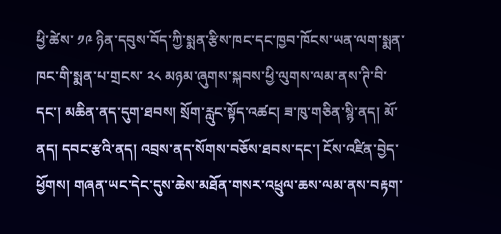ཕྱི་ཚེས་ ༡༩ ཉིན་དབུས་བོད་ཀྱི་སྨན་རྩིས་ཁང་དང་ཁྱབ་ཁོངས་ཡན་ལག་སྨན་ཁང་གི་སྨན་པ་གྲངས་ ༢༨ མཉམ་ཞུགས་སྐབས་ཕྱི་ལུགས་ལམ་ནས་ཊི་བི་དང་། མཆིན་ནད་དུག་ཐབས། སྲོག་རླུང་སྟོད་འཚང། ཟ་ཁུ་གཅིན་སྙི་ནད། མོ་ནད། དབང་རྩའི་ནད། འབྲས་ནད་སོགས་བཅོས་ཐབས་དང་། ངོས་འཛིན་བྱེད་ཕྱོགས། གཞན་ཡང་དེང་དུས་ཆེས་མཐོན་གསར་འཕྲུལ་ཆས་ལམ་ནས་བརྟག་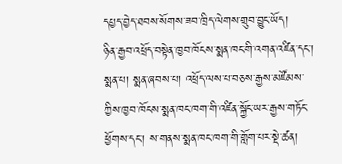དཔྱད་བྱེད་ཐབས་སོགས་ཟབ་ཁྲིད་ལེགས་གྲུབ་བྱུང་ཡོད།
ཉིན་རྒྱབ་འཕྲོད་བསྟེན་ཁྱབ་ཁོངས་སྨན་ཁང་གི་འགན་འཛིན་དང་། སྨན་པ། སྨན་ཞབས་པ། འཕྲོད་ལས་པ་བཅས་རྒྱས་མཛོམས་ཀྱིས་ཁྱབ་ཁོངས་སྨན་ཁང་ཁག་གི་འཛིན་སྐྱོང་ཡར་རྒྱས་གཏོང་ཕྱོགས་དང་། ས་གནས་སྨན་ཁང་ཁག་གི་གློག་པར་སྡེ་ཚན།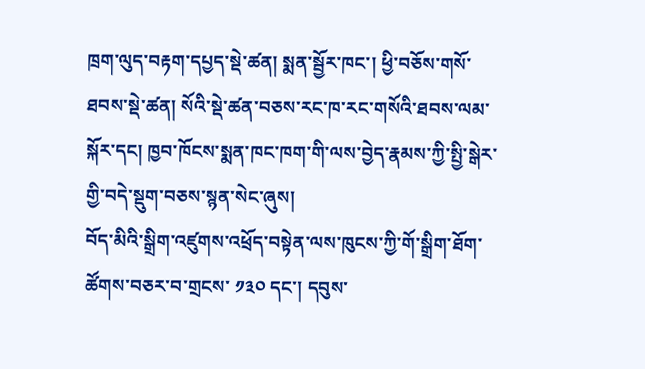ཁྲག་ལུད་བརྟག་དཔྱད་སྡེ་ཚན། སྨན་སྦྱོར་ཁང་། ཕྱི་བཅོས་གསོ་ཐབས་སྡེ་ཚན། སོའི་སྡེ་ཚན་བཅས་རང་ཁ་རང་གསོའི་ཐབས་ལམ་སྐོར་དང། ཁྱབ་ཁོངས་སྨན་ཁང་ཁག་གི་ལས་བྱེད་རྣམས་ཀྱི་སྤྱི་སྒེར་གྱི་བདེ་སྡུག་བཅས་སྙན་སེང་ཞུས།
བོད་མིའི་སྒྲིག་འཛུགས་འཕྲོད་བསྟེན་ལས་ཁུངས་ཀྱི་གོ་སྒྲིག་ཐོག་ཚོགས་བཅར་བ་གྲངས་ ༡༣༠ དང་། དབུས་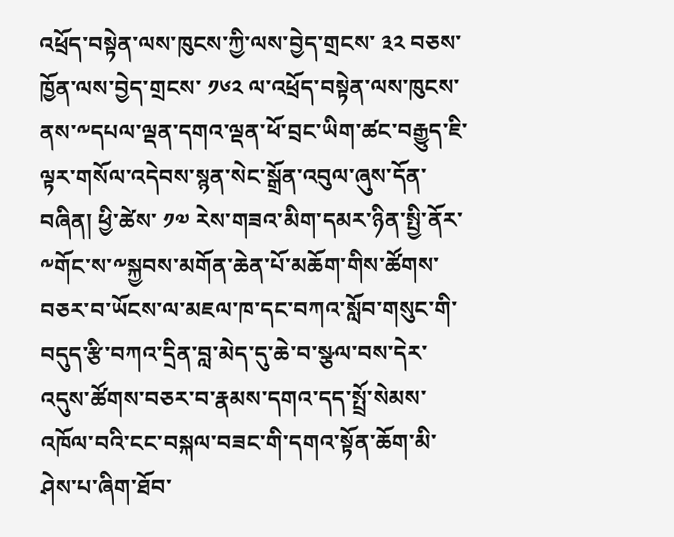འཕྲོད་བསྟེན་ལས་ཁུངས་ཀྱི་ལས་བྱེད་གྲངས་ ༣༢ བཅས་ཁྱོན་ལས་བྱེད་གྲངས་ ༡༦༢ ལ་འཕྲོད་བསྟེན་ལས་ཁུངས་ནས་༸དཔལ་ལྡན་དགའ་ལྡན་ཕོ་བྲང་ཡིག་ཚང་བརྒྱུད་ཇི་ལྟར་གསོལ་འདེབས་སྙན་སེང་སྒྲོན་འབུལ་ཞུས་དོན་བཞིན། ཕྱི་ཚེས་ ༡༧ རེས་གཟའ་མིག་དམར་ཉིན་སྤྱི་ནོར་༸གོང་ས་༸སྐྱབས་མགོན་ཆེན་པོ་མཆོག་གིས་ཚོགས་བཅར་བ་ཡོངས་ལ་མཇལ་ཁ་དང་བཀའ་སློབ་གསུང་གི་བདུད་རྩི་བཀའ་དྲིན་བླ་མེད་དུ་ཆེ་བ་སྩལ་བས་དེར་འདུས་ཚོགས་བཅར་བ་རྣམས་དགའ་དད་སྤྲོ་སེམས་འཁོལ་བའི་ངང་བསྐལ་བཟང་གི་དགའ་སྟོན་ཆོག་མི་ཤེས་པ་ཞིག་ཐོབ་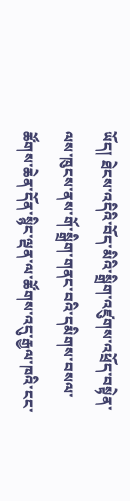ཡོད། ཐེངས་འདིའི་བོད་མིའི་སྒྲིག་འཛུགས་འཕྲོད་བསྟེན་ལས་ཁུངས་ནས་གོ་སྒྲིག་གནང་བའི་དམིགས་བསལ་ཚོགས་ཆེན་དོན་སྙིང་ལྡན་ལ་ཚོགས་འདུ་རྒྱལ་ཁའི་ངང་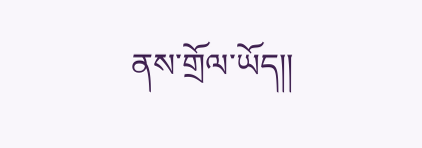ནས་གྲོལ་ཡོད།།